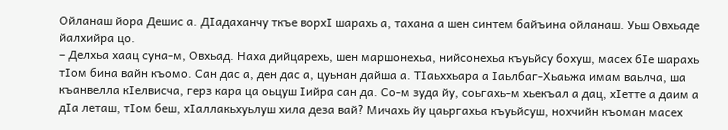Ойланаш йора Дешис а. ДIадаханчу ткъе ворхI шарахь а, тахана а шен синтем байъина ойланаш. Уьш Овхьаде йалхийра цо.
– Делхьа хаац суна-м, Овхьад. Наха дийцарехь, шен маршонехьа, нийсонехьа къуьйсу бохуш, масех бIе шарахь тIом бина вайн къомо. Сан дас а, ден дас а, цуьнан дайша а. ТIаьххьара а Iаьлбаг-Хьаьжа имам ваьлча, ша къанвелла кIелвисча, герз кара ца оьцуш Iийра сан да. Со-м зуда йу, соьгахь-м хьекъал а дац, хIетте а даим а дIа леташ, тIом беш, хIаллакьхуьлуш хила деза вай? Мичахь йу цаьргахьа къуьйсуш, нохчийн къоман масех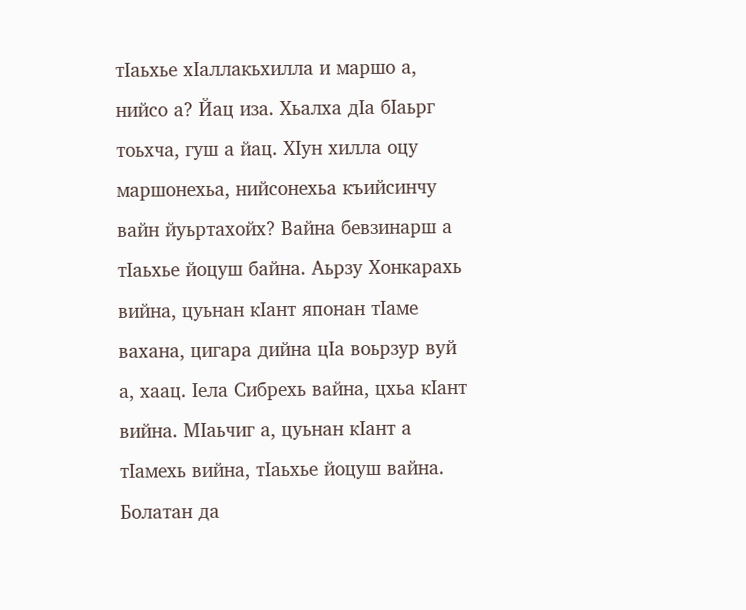тIаьхье хIаллакьхилла и маршо а, нийсо а? Йац иза. Хьалха дIа бIаьрг тоьхча, гуш а йац. ХIун хилла оцу маршонехьа, нийсонехьа къийсинчу вайн йуьртахойх? Вайна бевзинарш а тIаьхье йоцуш байна. Аьрзу Хонкарахь вийна, цуьнан кIант японан тIаме вахана, цигара дийна цIа воьрзур вуй а, хаац. Iела Сибрехь вайна, цхьа кIант вийна. МIаьчиг а, цуьнан кIант а тIамехь вийна, тIаьхье йоцуш вайна. Болатан да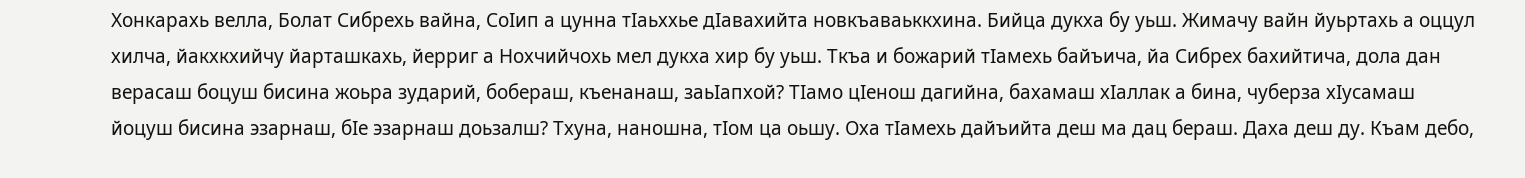Хонкарахь велла, Болат Сибрехь вайна, СоIип а цунна тIаьххье дIавахийта новкъаваьккхина. Бийца дукха бу уьш. Жимачу вайн йуьртахь а оццул хилча, йакхкхийчу йарташкахь, йерриг а Нохчийчохь мел дукха хир бу уьш. Ткъа и божарий тIамехь байъича, йа Сибрех бахийтича, дола дан верасаш боцуш бисина жоьра зударий, бобераш, къенанаш, заьIапхой? ТIамо цIенош дагийна, бахамаш хIаллак а бина, чуберза хIусамаш йоцуш бисина эзарнаш, бIе эзарнаш доьзалш? Тхуна, наношна, тIом ца оьшу. Оха тIамехь дайъийта деш ма дац бераш. Даха деш ду. Къам дебо,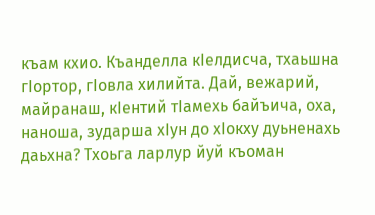къам кхио. Къанделла кIелдисча, тхаьшна гIортор, гIовла хилийта. Дай, вежарий, майранаш, кIентий тIамехь байъича, оха, наноша, зударша хIун до хIокху дуьненахь даьхна? Тхоьга ларлур йуй къоман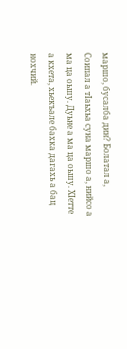маршо, бусалба дин? Болатал а, Соипал а тIаьхьа суна маршо а, нийсо а ма ца оьшу. Дуьне а ма ца оьшу. ХIетте а кхета, хьекъале бахка дагахь а бац нохчий.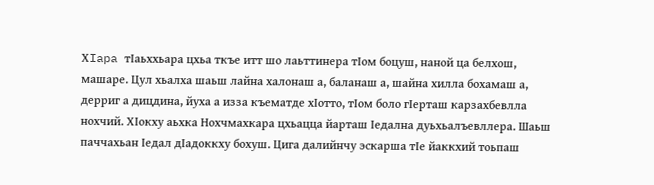ХIapa тIаьххьара цхьа ткъе итт шо лаьттинера тIом боцуш, наной ца белхош, машаре. Цул хьалха шаьш лайна халонаш а, баланаш а, шайна хилла бохамаш а, дерриг а дицдина, йуха а изза къематде хIотто, тIом боло гIерташ карзахбевлла нохчий. ХIокху аьхка Нохчмахкара цхьацца йарташ Iедална дуьхьалъевллера. Шаьш паччахьан Iедал дIадоккху бохуш. Цига далийнчу эскарша тIе йаккхий тоьпаш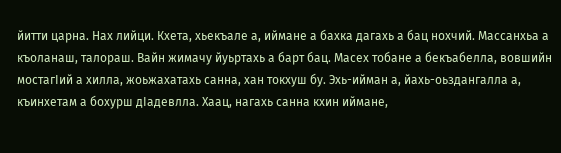йитти царна. Нах лийци. Кхета, хьекъале а, иймане а бахка дагахь а бац нохчий. Массанхьа а къоланаш, талораш. Вайн жимачу йуьртахь а барт бац. Масех тобане а бекъабелла, вовшийн мостагIий а хилла, жоьжахатахь санна, хан токхуш бу. Эхь-ийман а, йахь-оьздангалла а, къинхетам а бохурш дIадевлла. Хаац, нагахь санна кхин иймане,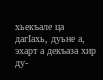хьекъале ца дагIахь, дуьне а, эхарт а декъаза хир ду-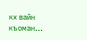кх вайн къоман…